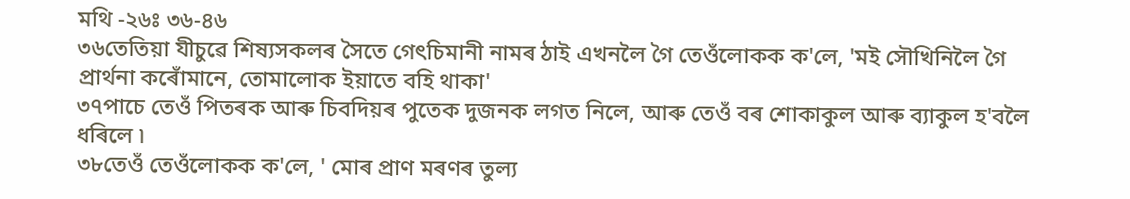মথি -২৬ঃ ৩৬-৪৬
৩৬তেতিয়া যীচুৱে শিষ্যসকলৰ সৈতে গেৎচিমানী নামৰ ঠাই এখনলৈ গৈ তেওঁলোকক ক'লে, 'মই সৌখিনিলৈ গৈ প্ৰাৰ্থনা কৰোঁমানে, তোমালোক ইয়াতে বহি থাকা'
৩৭পাচে তেওঁ পিতৰক আৰু চিবদিয়ৰ পুতেক দুজনক লগত নিলে, আৰু তেওঁ বৰ শোকাকুল আৰু ব্যাকুল হ'বলৈ ধৰিলে ৷
৩৮তেওঁ তেওঁলোকক ক'লে, ' মোৰ প্ৰাণ মৰণৰ তুল্য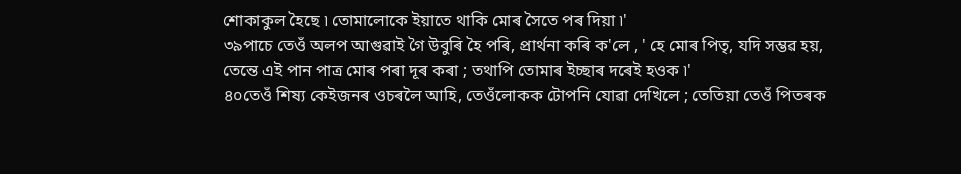শোকাকুল হৈছে ৷ তোমালোকে ইয়াতে থাকি মোৰ সৈতে পৰ দিয়া ৷'
৩৯পাচে তেওঁ অলপ আগুৱাই গৈ উবুৰি হৈ পৰি, প্ৰাৰ্থনা কৰি ক'লে , ' হে মোৰ পিতৃ, যদি সম্ভৱ হয়, তেন্তে এই পান পাত্ৰ মোৰ পৰা দূৰ কৰা ; তথাপি তোমাৰ ইচ্ছাৰ দৰেই হওক ৷'
৪০তেওঁ শিষ্য কেইজনৰ ওচৰলৈ আহি, তেওঁলোকক টোপনি যোৱা দেখিলে ; তেতিয়া তেওঁ পিতৰক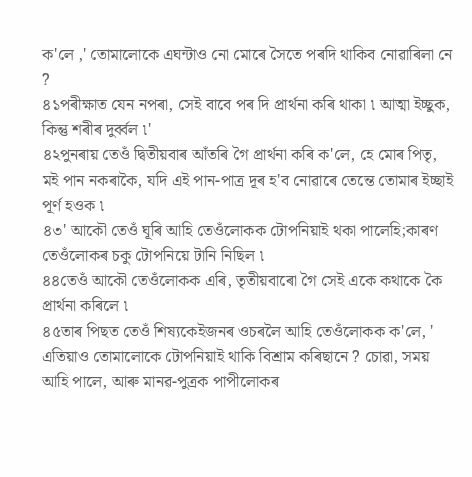ক'লে ,' তোমালোকে এঘন্টাও নো মোৰে সৈতে পৰদি থাকিব নোৱাৰিলা নে ?
৪১পৰীক্ষাত যেন নপৰা, সেই বাবে পৰ দি প্ৰাৰ্থনা কৰি থাকা ৷ আত্মা ইচ্ছুক, কিন্তু শৰীৰ দুৰ্ব্বল ৷'
৪২পুনৰায় তেওঁ দ্বিতীয়বাৰ আঁতৰি গৈ প্ৰাৰ্থনা কৰি ক'লে, হে মোৰ পিতৃ, মই পান নকৰাকৈ, যদি এই পান-পাত্ৰ দূৰ হ'ব নোৱাৰে তেন্তে তোমাৰ ইচ্ছাই পূৰ্ণ হওক ৷
৪৩' আকৌ তেওঁ ঘূৰি আহি তেওঁলোকক টোপনিয়াই থকা পালেহি;কাৰণ তেওঁলোকৰ চকু টোপনিয়ে টানি নিছিল ৷
৪৪তেওঁ আকৌ তেওঁলোকক এৰি, তৃতীয়বাৰো গৈ সেই একে কথাকে কৈ প্ৰাৰ্থনা কৰিলে ৷
৪৫তাৰ পিছত তেওঁ শিষ্যকেইজনৰ ওচৰলৈ আহি তেওঁলোকক ক'লে, ' এতিয়াও তোমালোকে টোপনিয়াই থাকি বিশ্ৰাম কৰিছানে ? চোৱা, সময় আহি পালে, আৰু মানৱ-পুত্ৰক পাপীলোকৰ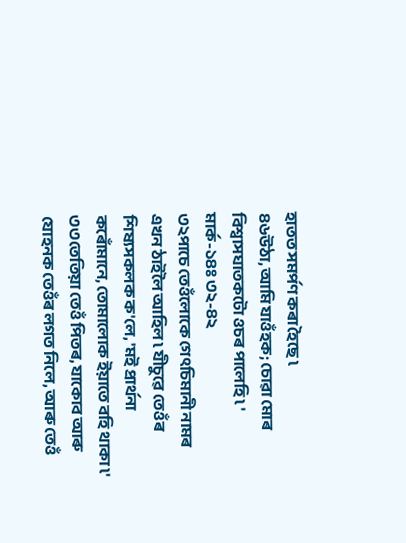হাতত সমৰ্পণ কৰা হৈছে ৷
৪৬উঠা, আমি যাওঁহক; চোৱা মোৰ বিশ্বাসঘাতকটো ওচৰ পালেহি ৷ '
মাৰ্ক-১৪ঃ ৩২-৪২
৩২পাচে তেওঁলোকে গেৎচিমানী নামৰ এখন ঠাইলৈ আহিল ৷ যীচুৱে তেওঁৰ শিষ্যসকলক ক'লে, 'মই প্ৰাৰ্থনা কৰোঁমানে, তোমালোক ইয়াতে বহি থাকা ৷'
৩৩তেতিয়া তেওঁ পিতৰ, যাকোব আৰু যোহনক তেওঁৰ লগত নিলে, আৰু তেওঁ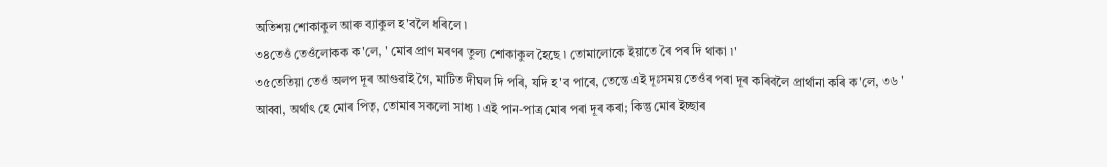অতিশয় শোকাকুল আৰু ব্যাকুল হ'বলৈ ধৰিলে ৷
৩৪তেওঁ তেওঁলোকক ক'লে, ' মোৰ প্ৰাণ মৰণৰ তুল্য শোকাকুল হৈছে ৷ তোমালোকে ইয়াতে ৰৈ পৰ দি থাকা ৷'
৩৫তেতিয়া তেওঁ অলপ দূৰ আগুৱাই গৈ, মাটিত দীঘল দি পৰি, যদি হ'ব পাৰে, তেন্তে এই দূঃসময় তেওঁৰ পৰা দূৰ কৰিবলৈ প্ৰাৰ্থানা কৰি ক'লে, ৩৬ ' আব্বা, অৰ্থাৎ হে মোৰ পিতৃ, তোমাৰ সকলো সাধ্য ৷ এই পান-পাত্ৰ মোৰ পৰা দূৰ কৰা; কিন্তু মোৰ ইচ্ছাৰ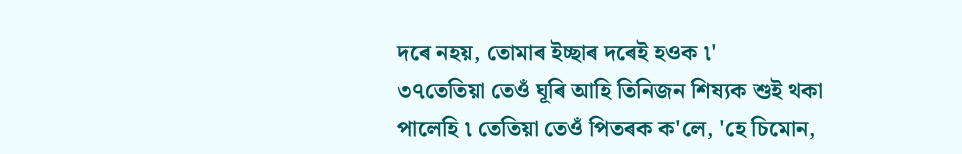দৰে নহয়, তোমাৰ ইচ্ছাৰ দৰেই হওক ৷'
৩৭তেতিয়া তেওঁ ঘূৰি আহি তিনিজন শিষ্যক শুই থকা পালেহি ৷ তেতিয়া তেওঁ পিতৰক ক'লে, 'হে চিমোন,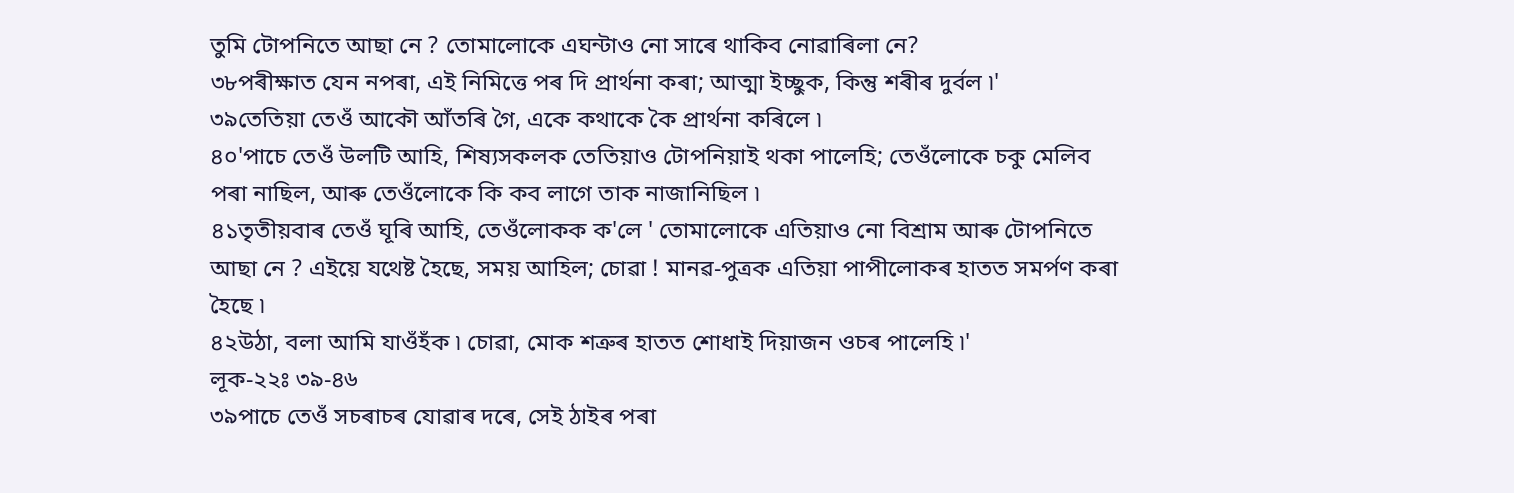তুমি টোপনিতে আছা নে ? তোমালোকে এঘন্টাও নো সাৰে থাকিব নোৱাৰিলা নে?
৩৮পৰীক্ষাত যেন নপৰা, এই নিমিত্তে পৰ দি প্ৰাৰ্থনা কৰা; আত্মা ইচ্ছুক, কিন্তু শৰীৰ দুৰ্বল ৷'
৩৯তেতিয়া তেওঁ আকৌ আঁতৰি গৈ, একে কথাকে কৈ প্ৰাৰ্থনা কৰিলে ৷
৪০'পাচে তেওঁ উলটি আহি, শিষ্যসকলক তেতিয়াও টোপনিয়াই থকা পালেহি; তেওঁলোকে চকু মেলিব পৰা নাছিল, আৰু তেওঁলোকে কি কব লাগে তাক নাজানিছিল ৷
৪১তৃতীয়বাৰ তেওঁ ঘূৰি আহি, তেওঁলোকক ক'লে ' তোমালোকে এতিয়াও নো বিশ্ৰাম আৰু টোপনিতে আছা নে ? এইয়ে যথেষ্ট হৈছে, সময় আহিল; চোৱা ! মানৱ-পুত্ৰক এতিয়া পাপীলোকৰ হাতত সমৰ্পণ কৰা হৈছে ৷
৪২উঠা, বলা আমি যাওঁহঁক ৷ চোৱা, মোক শত্ৰুৰ হাতত শোধাই দিয়াজন ওচৰ পালেহি ৷'
লূক-২২ঃ ৩৯-৪৬
৩৯পাচে তেওঁ সচৰাচৰ যোৱাৰ দৰে, সেই ঠাইৰ পৰা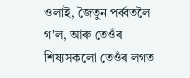ওলাই, জৈতুন পৰ্ব্বতলৈ গ'ল, আৰু তেওঁৰ শিষ্যসকলো তেওঁৰ লগত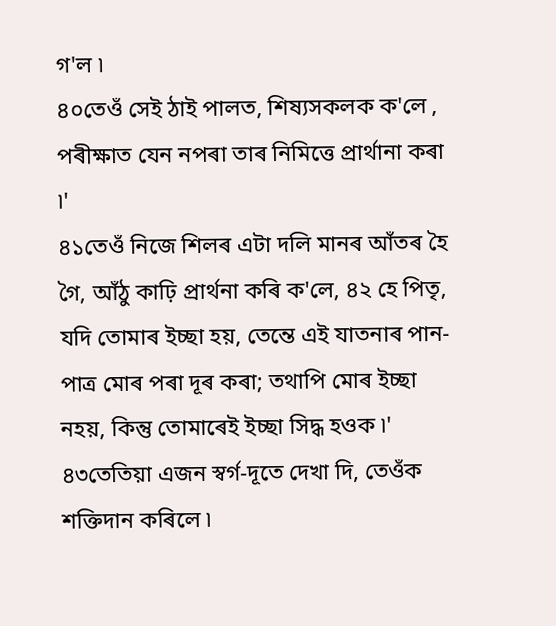গ'ল ৷
৪০তেওঁ সেই ঠাই পালত, শিষ্যসকলক ক'লে , পৰীক্ষাত যেন নপৰা তাৰ নিমিত্তে প্ৰাৰ্থানা কৰা ৷'
৪১তেওঁ নিজে শিলৰ এটা দলি মানৰ আঁতৰ হৈ গৈ, আঁঠু কাঢ়ি প্ৰাৰ্থনা কৰি ক'লে, ৪২ হে পিতৃ, যদি তোমাৰ ইচ্ছা হয়, তেন্তে এই যাতনাৰ পান-পাত্ৰ মোৰ পৰা দূৰ কৰা; তথাপি মোৰ ইচ্ছা নহয়, কিন্তু তোমাৰেই ইচ্ছা সিদ্ধ হওক ৷'
৪৩তেতিয়া এজন স্বৰ্গ-দূতে দেখা দি, তেওঁক শক্তিদান কৰিলে ৷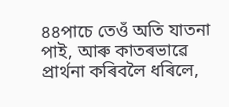৪৪পাচে তেওঁ অতি যাতনা পাই, আৰু কাতৰভাৱে প্ৰাৰ্থনা কৰিবলৈ ধৰিলে,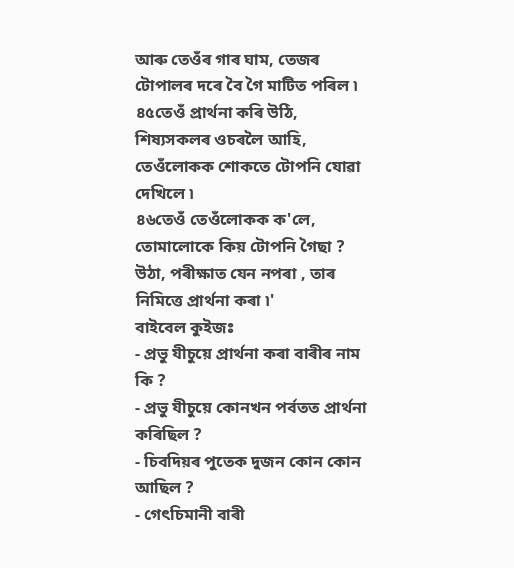আৰু তেওঁৰ গাৰ ঘাম, তেজৰ টোপালৰ দৰে বৈ গৈ মাটিত পৰিল ৷
৪৫তেওঁ প্ৰাৰ্থনা কৰি উঠি, শিষ্যসকলৰ ওচৰলৈ আহি, তেওঁলোকক শোকতে টোপনি যোৱা দেখিলে ৷
৪৬তেওঁ তেওঁলোকক ক'লে, তোমালোকে কিয় টোপনি গৈছা ? উঠা, পৰীক্ষাত যেন নপৰা , তাৰ নিমিত্তে প্ৰাৰ্থনা কৰা ৷'
বাইবেল কুইজঃ
- প্ৰভু যীচুয়ে প্ৰাৰ্থনা কৰা বাৰীৰ নাম কি ?
- প্ৰভু যীচুয়ে কোনখন পৰ্বতত প্ৰাৰ্থনা কৰিছিল ?
- চিবদিয়ৰ পুতেক দুজন কোন কোন আছিল ?
- গেৎচিমানী বাৰী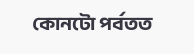কোনটো পৰ্বতত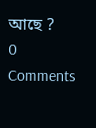আছে ?
0 Comments